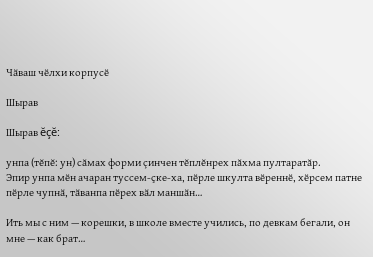Чӑваш чӗлхи корпусӗ

Шырав

Шырав ĕçĕ:

унпа (тĕпĕ: ун) сăмах форми çинчен тĕплĕнрех пăхма пултаратăр.
Эпир унпа мӗн ачаран туссем-ҫке-ха, пӗрле шкулта вӗреннӗ, хӗрсем патне пӗрле чупнӑ, тӑванпа пӗрех вӑл маншӑн…

Ить мы с ним — корешки, в школе вместе учились, по девкам бегали, он мне — как брат…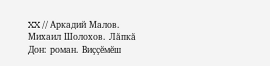XX // Аркадий Малов. Михаил Шолохов. Лӑпкӑ Дон: роман. Виҫҫӗмӗш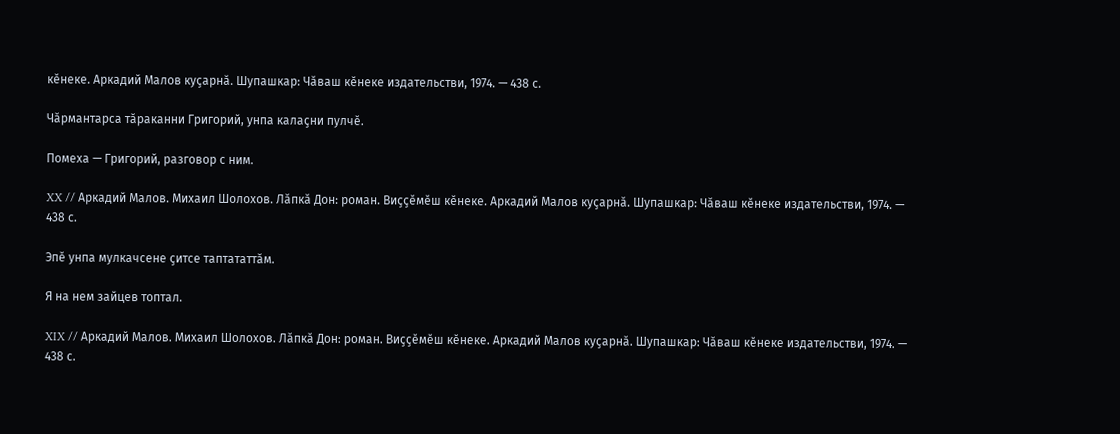кӗнеке. Аркадий Малов куҫарнӑ. Шупашкар: Чӑваш кӗнеке издательстви, 1974. — 438 с.

Чӑрмантарса тӑраканни Григорий, унпа калаҫни пулчӗ.

Помеха — Григорий, разговор с ним.

XX // Аркадий Малов. Михаил Шолохов. Лӑпкӑ Дон: роман. Виҫҫӗмӗш кӗнеке. Аркадий Малов куҫарнӑ. Шупашкар: Чӑваш кӗнеке издательстви, 1974. — 438 с.

Эпӗ унпа мулкачсене ҫитсе таптататтӑм.

Я на нем зайцев топтал.

XIX // Аркадий Малов. Михаил Шолохов. Лӑпкӑ Дон: роман. Виҫҫӗмӗш кӗнеке. Аркадий Малов куҫарнӑ. Шупашкар: Чӑваш кӗнеке издательстви, 1974. — 438 с.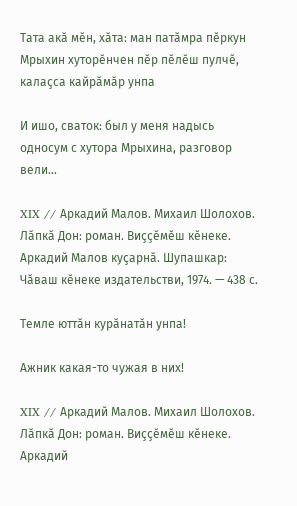Тата акӑ мӗн, хӑта: ман патӑмра пӗркун Мрыхин хуторӗнчен пӗр пӗлӗш пулчӗ, калаҫса кайрӑмӑр унпа

И ишо, сваток: был у меня надысь односум с хутора Мрыхина, разговор вели…

XIX // Аркадий Малов. Михаил Шолохов. Лӑпкӑ Дон: роман. Виҫҫӗмӗш кӗнеке. Аркадий Малов куҫарнӑ. Шупашкар: Чӑваш кӗнеке издательстви, 1974. — 438 с.

Темле юттӑн курӑнатӑн унпа!

Ажник какая-то чужая в них!

XIX // Аркадий Малов. Михаил Шолохов. Лӑпкӑ Дон: роман. Виҫҫӗмӗш кӗнеке. Аркадий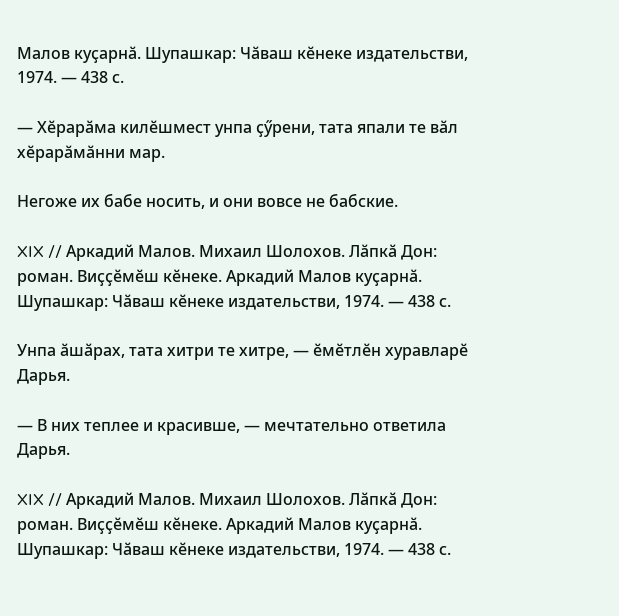Малов куҫарнӑ. Шупашкар: Чӑваш кӗнеке издательстви, 1974. — 438 с.

— Хӗрарӑма килӗшмест унпа ҫӳрени, тата япали те вӑл хӗрарӑмӑнни мар.

Негоже их бабе носить, и они вовсе не бабские.

XIX // Аркадий Малов. Михаил Шолохов. Лӑпкӑ Дон: роман. Виҫҫӗмӗш кӗнеке. Аркадий Малов куҫарнӑ. Шупашкар: Чӑваш кӗнеке издательстви, 1974. — 438 с.

Унпа ӑшӑрах, тата хитри те хитре, — ӗмӗтлӗн хуравларӗ Дарья.

— В них теплее и красивше, — мечтательно ответила Дарья.

XIX // Аркадий Малов. Михаил Шолохов. Лӑпкӑ Дон: роман. Виҫҫӗмӗш кӗнеке. Аркадий Малов куҫарнӑ. Шупашкар: Чӑваш кӗнеке издательстви, 1974. — 438 с.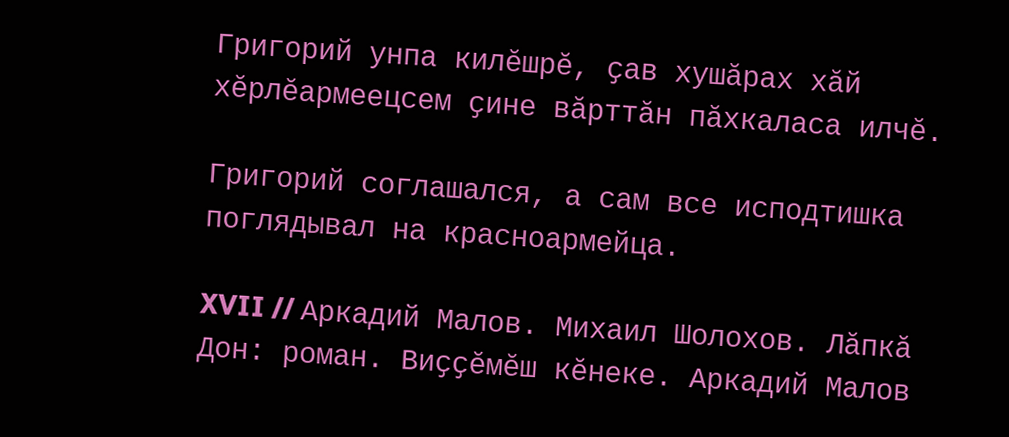Григорий унпа килӗшрӗ, ҫав хушӑрах хӑй хӗрлӗармеецсем ҫине вӑрттӑн пӑхкаласа илчӗ.

Григорий соглашался, а сам все исподтишка поглядывал на красноармейца.

XVII // Аркадий Малов. Михаил Шолохов. Лӑпкӑ Дон: роман. Виҫҫӗмӗш кӗнеке. Аркадий Малов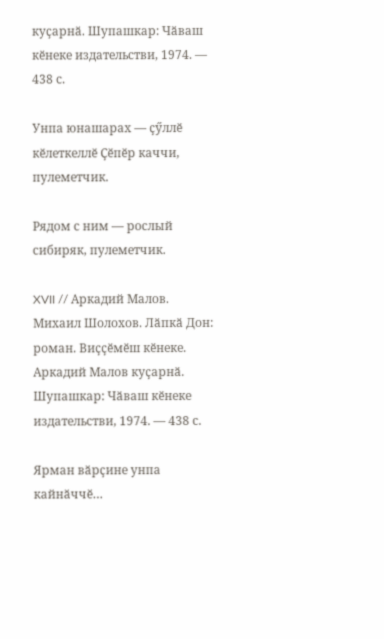куҫарнӑ. Шупашкар: Чӑваш кӗнеке издательстви, 1974. — 438 с.

Унпа юнашарах — ҫӳллӗ кӗлеткеллӗ Ҫӗпӗр каччи, пулеметчик.

Рядом с ним — рослый сибиряк, пулеметчик.

XVII // Аркадий Малов. Михаил Шолохов. Лӑпкӑ Дон: роман. Виҫҫӗмӗш кӗнеке. Аркадий Малов куҫарнӑ. Шупашкар: Чӑваш кӗнеке издательстви, 1974. — 438 с.

Ярман вӑрҫине унпа кайнӑччӗ…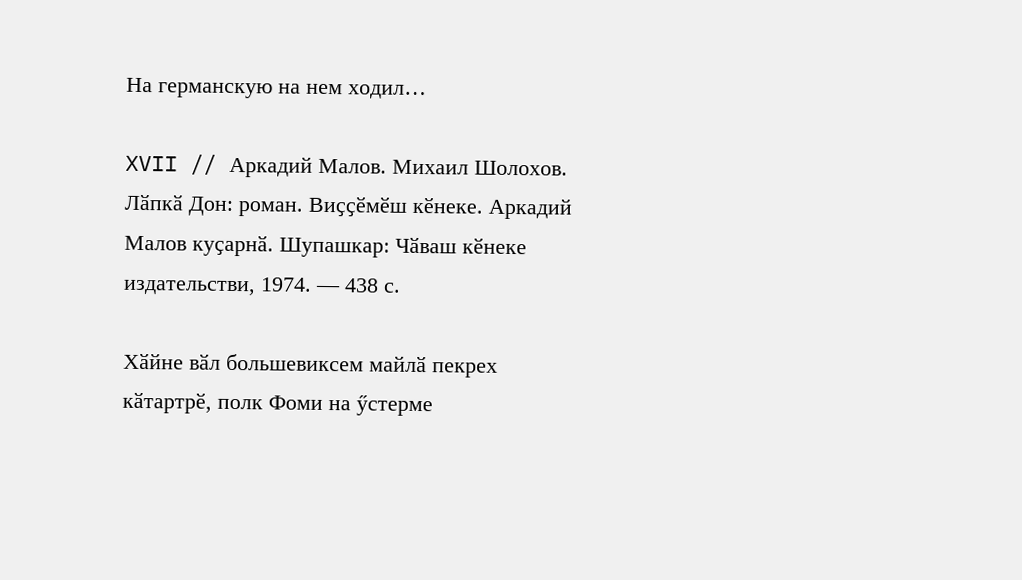На германскую на нем ходил…

XVII // Аркадий Малов. Михаил Шолохов. Лӑпкӑ Дон: роман. Виҫҫӗмӗш кӗнеке. Аркадий Малов куҫарнӑ. Шупашкар: Чӑваш кӗнеке издательстви, 1974. — 438 с.

Хӑйне вӑл большевиксем майлӑ пекрех кӑтартрӗ, полк Фоми на ӳстерме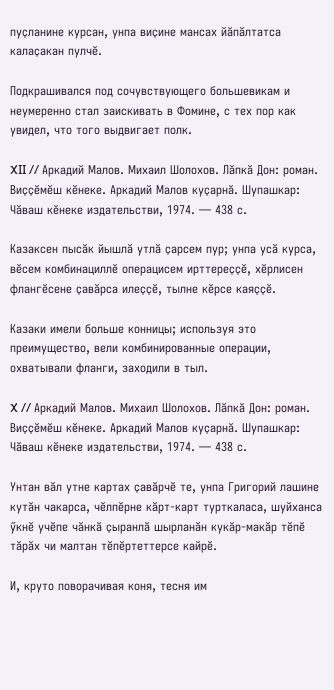пуҫланине курсан, унпа виҫине мансах йӑпӑлтатса калаҫакан пулчӗ.

Подкрашивался под сочувствующего большевикам и неумеренно стал заискивать в Фомине, с тех пор как увидел, что того выдвигает полк.

XII // Аркадий Малов. Михаил Шолохов. Лӑпкӑ Дон: роман. Виҫҫӗмӗш кӗнеке. Аркадий Малов куҫарнӑ. Шупашкар: Чӑваш кӗнеке издательстви, 1974. — 438 с.

Казаксен пысӑк йышлӑ утлӑ ҫарсем пур; унпа усӑ курса, вӗсем комбинациллӗ операцисем ирттереҫҫӗ, хӗрлисен флангӗсене ҫавӑрса илеҫҫӗ, тылне кӗрсе каяҫҫӗ.

Казаки имели больше конницы; используя это преимущество, вели комбинированные операции, охватывали фланги, заходили в тыл.

X // Аркадий Малов. Михаил Шолохов. Лӑпкӑ Дон: роман. Виҫҫӗмӗш кӗнеке. Аркадий Малов куҫарнӑ. Шупашкар: Чӑваш кӗнеке издательстви, 1974. — 438 с.

Унтан вӑл утне картах ҫавӑрчӗ те, унпа Григорий лашине кутӑн чакарса, чӗлпӗрне кӑрт-карт турткаласа, шуйханса ӳкнӗ учӗпе чӑнкӑ ҫыранлӑ шырланӑн кукӑр-макӑр тӗпӗ тӑрӑх чи малтан тӗпӗртеттерсе кайрӗ.

И, круто поворачивая коня, тесня им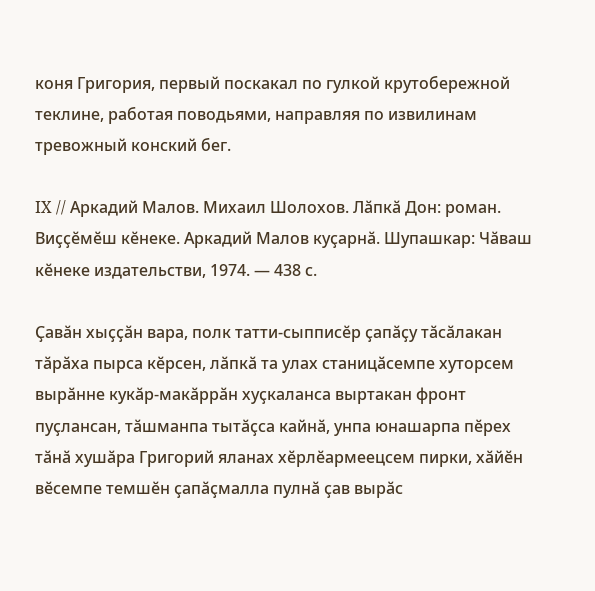коня Григория, первый поскакал по гулкой крутобережной теклине, работая поводьями, направляя по извилинам тревожный конский бег.

IX // Аркадий Малов. Михаил Шолохов. Лӑпкӑ Дон: роман. Виҫҫӗмӗш кӗнеке. Аркадий Малов куҫарнӑ. Шупашкар: Чӑваш кӗнеке издательстви, 1974. — 438 с.

Ҫавӑн хыҫҫӑн вара, полк татти-сыпписӗр ҫапӑҫу тӑсӑлакан тӑрӑха пырса кӗрсен, лӑпкӑ та улах станицӑсемпе хуторсем вырӑнне кукӑр-макӑррӑн хуҫкаланса выртакан фронт пуҫлансан, тӑшманпа тытӑҫса кайнӑ, унпа юнашарпа пӗрех тӑнӑ хушӑра Григорий яланах хӗрлӗармеецсем пирки, хӑйӗн вӗсемпе темшӗн ҫапӑҫмалла пулнӑ ҫав вырӑс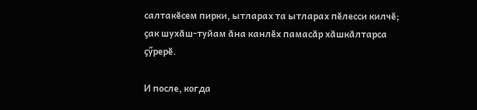салтакӗсем пирки, ытларах та ытларах пӗлесси килчӗ; ҫак шухӑш-туйам ӑна канлӗх памасӑр хӑшкӑлтарса ҫӳрерӗ.

И после, когда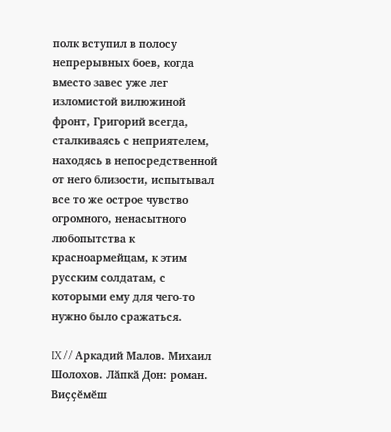полк вступил в полосу непрерывных боев, когда вместо завес уже лег изломистой вилюжиной фронт, Григорий всегда, сталкиваясь с неприятелем, находясь в непосредственной от него близости, испытывал все то же острое чувство огромного, ненасытного любопытства к красноармейцам, к этим русским солдатам, с которыми ему для чего-то нужно было сражаться.

IX // Аркадий Малов. Михаил Шолохов. Лӑпкӑ Дон: роман. Виҫҫӗмӗш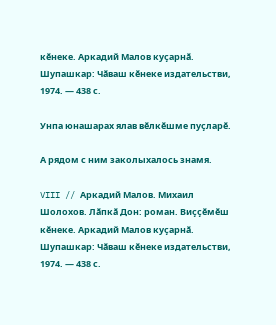кӗнеке. Аркадий Малов куҫарнӑ. Шупашкар: Чӑваш кӗнеке издательстви, 1974. — 438 с.

Унпа юнашарах ялав вӗлкӗшме пуҫларӗ.

А рядом с ним заколыхалось знамя.

VIII // Аркадий Малов. Михаил Шолохов. Лӑпкӑ Дон: роман. Виҫҫӗмӗш кӗнеке. Аркадий Малов куҫарнӑ. Шупашкар: Чӑваш кӗнеке издательстви, 1974. — 438 с.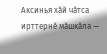Аксинья хӑй чӑтса ирттернӗ мӑшкӑла —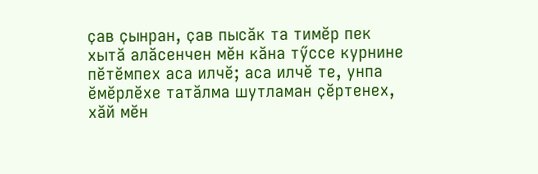ҫав ҫынран, ҫав пысӑк та тимӗр пек хытӑ алӑсенчен мӗн кӑна тӳссе курнине пӗтӗмпех аса илчӗ; аса илчӗ те, унпа ӗмӗрлӗхе татӑлма шутламан ҫӗртенех, хӑй мӗн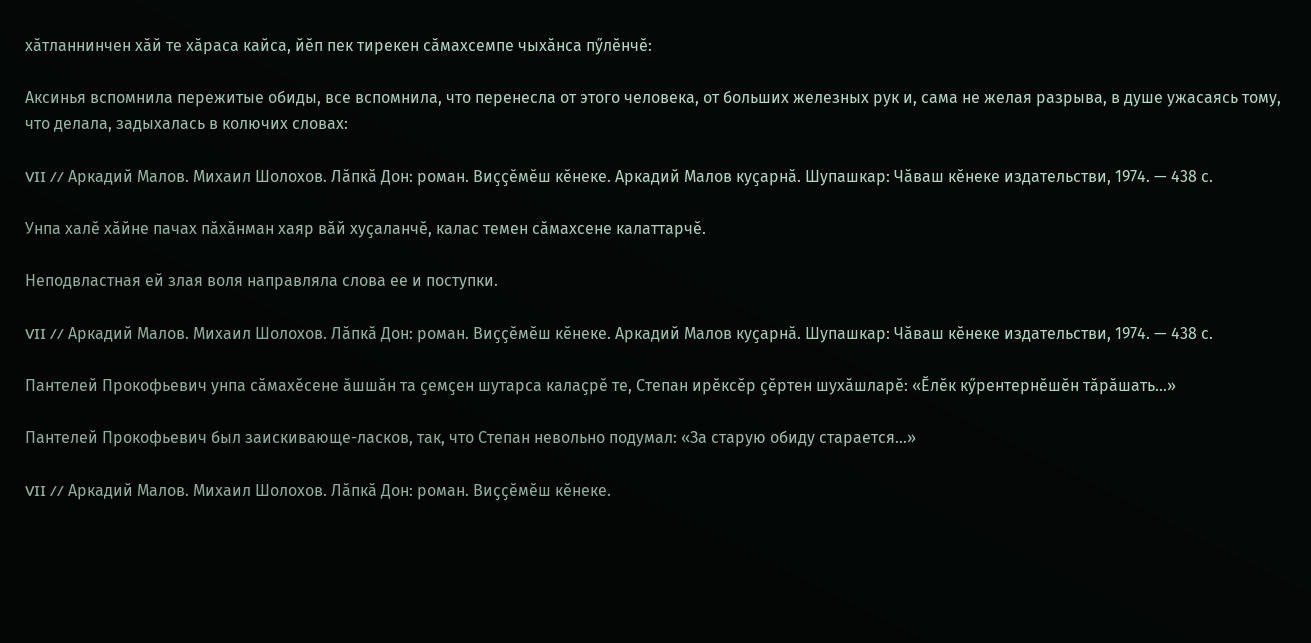хӑтланнинчен хӑй те хӑраса кайса, йӗп пек тирекен сӑмахсемпе чыхӑнса пӳлӗнчӗ:

Аксинья вспомнила пережитые обиды, все вспомнила, что перенесла от этого человека, от больших железных рук и, сама не желая разрыва, в душе ужасаясь тому, что делала, задыхалась в колючих словах:

VII // Аркадий Малов. Михаил Шолохов. Лӑпкӑ Дон: роман. Виҫҫӗмӗш кӗнеке. Аркадий Малов куҫарнӑ. Шупашкар: Чӑваш кӗнеке издательстви, 1974. — 438 с.

Унпа халӗ хӑйне пачах пӑхӑнман хаяр вӑй хуҫаланчӗ, калас темен сӑмахсене калаттарчӗ.

Неподвластная ей злая воля направляла слова ее и поступки.

VII // Аркадий Малов. Михаил Шолохов. Лӑпкӑ Дон: роман. Виҫҫӗмӗш кӗнеке. Аркадий Малов куҫарнӑ. Шупашкар: Чӑваш кӗнеке издательстви, 1974. — 438 с.

Пантелей Прокофьевич унпа сӑмахӗсене ӑшшӑн та ҫемҫен шутарса калаҫрӗ те, Степан ирӗксӗр ҫӗртен шухӑшларӗ: «Ӗлӗк кӳрентернӗшӗн тӑрӑшать…»

Пантелей Прокофьевич был заискивающе-ласков, так, что Степан невольно подумал: «За старую обиду старается…»

VII // Аркадий Малов. Михаил Шолохов. Лӑпкӑ Дон: роман. Виҫҫӗмӗш кӗнеке.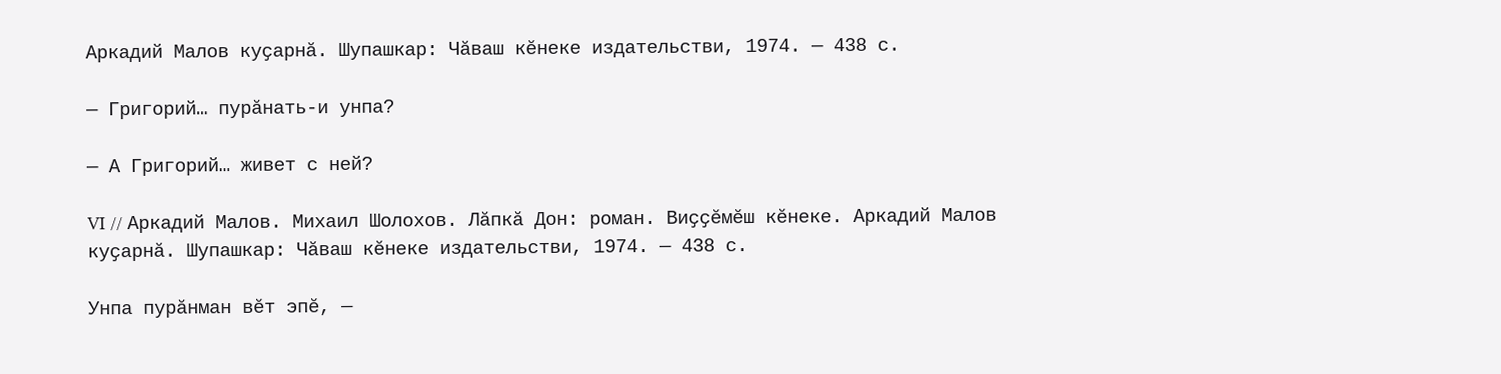Аркадий Малов куҫарнӑ. Шупашкар: Чӑваш кӗнеке издательстви, 1974. — 438 с.

— Григорий… пурӑнать-и унпа?

— А Григорий… живет с ней?

VI // Аркадий Малов. Михаил Шолохов. Лӑпкӑ Дон: роман. Виҫҫӗмӗш кӗнеке. Аркадий Малов куҫарнӑ. Шупашкар: Чӑваш кӗнеке издательстви, 1974. — 438 с.

Унпа пурӑнман вӗт эпӗ, —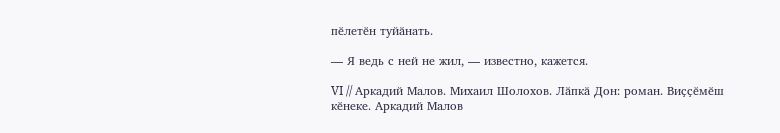пӗлетӗн туйӑнать.

— Я ведь с ней не жил, — известно, кажется.

VI // Аркадий Малов. Михаил Шолохов. Лӑпкӑ Дон: роман. Виҫҫӗмӗш кӗнеке. Аркадий Малов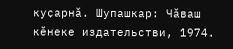куҫарнӑ. Шупашкар: Чӑваш кӗнеке издательстви, 1974.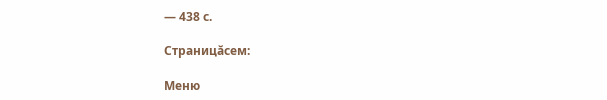— 438 с.

Страницăсем:

Меню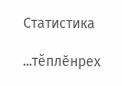Статистика

...тĕплӗнрех